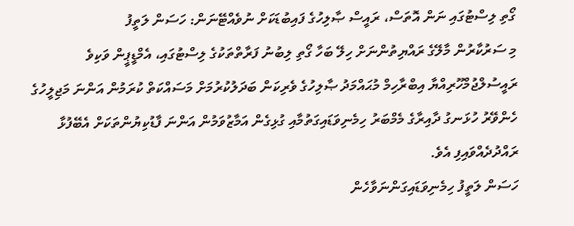ގޯތި ލިސްޓުގައި ނަން އޮތަސް، ރައީސް ޞާލިހުގެ ފައިބުޑަކަށް ނުވެއްޓޭނަން: ހަސަން ލަތީފު
މި ސަރުކާރުން މާލޭގެ ރައްޔިތުންނަށް ހިލޭ ބަހާ ގޯތި ލިބުނު ފަރާތްތަކުގެ ލިސްޓުގައި، އެމްޑީޕީން ވަކިވެ ރައީސުލްޖުމްހޫރިއްޔާ އިބްރާހިމް މުޙައްމަދު ޞާލިހުގެ ވެރިކަން ބަދަލުކުރުމަށް މަސައްކަތް ކުރަމުން އަންނަ މަޖިލީހުގެ ހެންވޭރު ހުޅަނގު ދާއިރާގެ މެމްބަރު ހިމެނިވަޑައިގަތުމާއި ގުޅިގެން އަމާޒުވަމުން އަންނަ ފާޑުކިޔުންތަކަށް އެބޭފުޅާ ރައްދުދެއްވައިފި އެވެ.
ހަސަން ލަތީފު ހިމެނިވަޑައިގަންނަވާހެން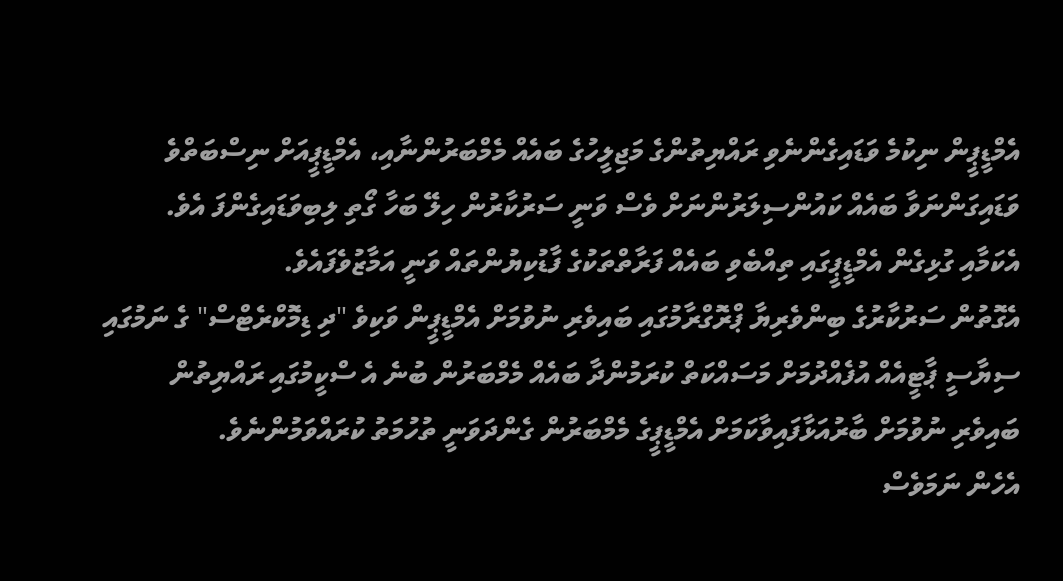އެމްޑީޕީން ނިކުމެ ވަޑައިގެންނެވި ރައްޔިތުންގެ މަޖިލީހުގެ ބައެއް މެމްބަރުންނާއި، އެމްޑީޕީއަށް ނިސްބަތްވެ ވަޑައިގަންނަވާ ބައެއް ކައުންސިލަރުންނަށް ވެސް ވަނީ ސަރުކާރުން ހިލޭ ބަހާ ގޯތި ލިބިވަޑައިގެންފަ އެވެ.
އެކަމާއި ގުޅިގެން އެމްޑީޕީގައި ތިއްބެވި ބައެއް ފަރާތްތަކުގެ ފާޑުކިޔުންތައް ވަނީ އަމާޒުވެފައެވެ.
އެގޮތުން ސަރުކާރުގެ ބިންވެރިޔާ ޕްރޮގްރާމުގައި ބައިވެރި ނުވުމަށް އެމްޑީޕީން ވަކިވެ "ދި ޑިމޮކްރެޓްސް" ގެ ނަމުގައި ސިޔާސީ ޕާޓީއެއް އުފެއްދުމަށް މަސައްކަތް ކުރަމުންދާ ބައެއް މެމްބަރުން ބުނެ އެ ސްކީމުގައި ރައްޔިތުން ބައިވެރި ނުވުމަށް ބާރުއަޅާފައިވާކަމަށް އެމްޑީޕީގެ މެމްބަރުން ގެންދަވަނީ ތުހުމަތު ކުރައްވަމުންނެވެ.
އެހެން ނަމަވެސް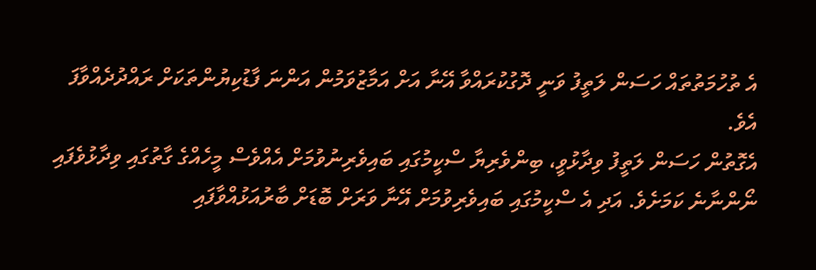އެ ތުހުމަތުތައް ހަސަން ލަތީފު ވަނީ ދޮގުކުރައްވާ އޭނާ އަށް އަމާޒުވަމުން އަންނަ ފާޑުކިޔުންތަކަށް ރައްދުދެއްވާފަ އެވެ.
އެގޮތުން ހަސަން ލަތީފު ވިދާޅުވީ، ބިންވެރިޔާ ސްކީމުގައި ބައިވެރިނުވުމަށް އެއްވެސް މީހެއްގެ ގާތުގައި ވިދާޅުވެފައި ނޯންނާނެ ކަމަށެވެ. އަދި އެ ސްކީމުގައި ބައިވެރިވުމަށް އޭނާ ވަރަށް ބޮޑަށް ބާރުއަޅުއްވާފައި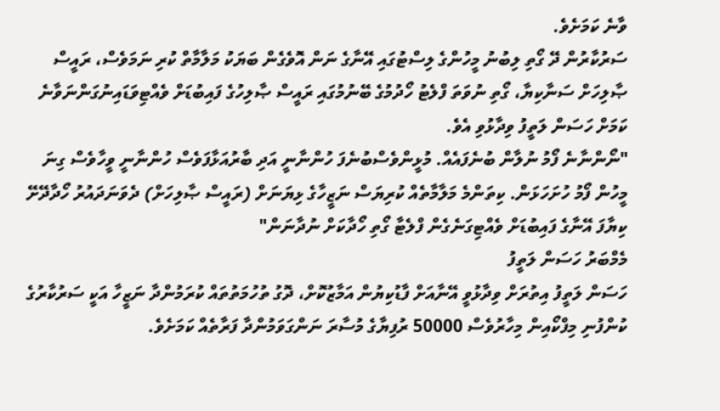ވާނެ ކަމަށެވެ.
ސަރުކާރުން ދޭ ގޯތި ލިބުނު މީހުންގެ ލިސްޓުގައި އޭނާގެ ނަން އޮވެގެން ބަޔަކު މަލާމާތް ކުރި ނަމަވެސް، ރައީސް ޞާލިހަށް ސަނާކިޔާ، ގޯތި ނުވަތަ ފްލެޓު ހޯދުމުގެ ބޭނުމުގައި ރައީސް ޞާލިހުގެ ފައިބުޑަށް ވެއްޓިވަޑައިނުގަންނަވާނެ ކަމަށް ހަސަން ލަތީފު ވިދާޅުވި އެވެ.
"ނޯންނާނެ ފޯމު ނުލާން ބުނެފައެއް. މުޅީންވެސްބުނެފަ ހުންނާނީ އަދި ބާރުއަޅާފަވެސް ހުންނާނީ ވީހާވެސް ގިނަ މީހުން ފޯމު ހުށަހަޅަން. ކިތަންމެ މަލާމާތެއް ކުރިޔަސް ނަޒީހާގެ ޅިޔަނަށް (ރައީސް ޞާލިހަށް) ދެވަނަދައުރު ހޯދާދޭށޭ ކިޔާފަ އޭނާގެ ފައިބުޑަށް ވެއްޓިގަނެގެން ފްލެޓާ ގޯތި ހޯދާކަށް ނުދާނަން"
މެމްބަރު ހަސަން ލަތީފު
ހަސަން ލަތީފު އިތުރަށް ވިދާޅުވީ އޭނާއަށް ފާޑުކިޔުން އަމާޒުކޮށް، ދޮގު ތުހުމަތުތައް ކުރަމުންދާ ނަޒީހާ އަކީ ސަރުކާރުގެ ކުންފުނި މިފްކޯއިން މިހާރުވެސް 50000 ރުފިޔާގެ މުސާރަ ނަންގަވަމުންދާ ފަރާތެއް ކަމަށެވެ.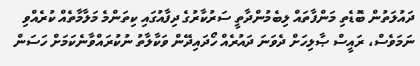ދައުލަތުން ބޮޑެތި މަންފާތައް ލިބެމުންދާތީ ސަރުކާރުގެ ދިފާއުގައި ކިތަންމެ މަލާމާތެއް ކުރެއްވި ނަމަވެސް، ރައީސް ޞާލިހަށް ދެވަނަ ދައުރެއް ހޯދައިދޭން ވަކާލާތު ނުކުރައްވާނެކަމަށް ހަސަން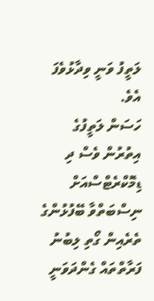ލަތީފު ވަނީ ވިދާޅުވެފަ އެވެ.
ހަސަން ލަތީފުގެ އިތުރުން ވެސް ދި ޑިމޮކްރެޓްސްއަށް ނިސްބަތްވާ ބޭފުޅުންގެ ތެރެއިން ގޯތި ލިބުނު ފަރާތްތައް ގެންދަވަނީ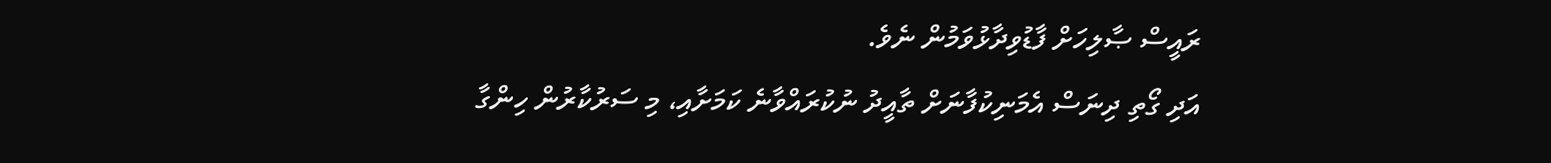ރައީސް ޞާލިހަށް ފާޑުވިދާޅުވަމުން ނެވެ.
އަދި ގޯތި ދިނަސް އެމަނިކުފާނަށް ތާއީދު ނުކުރައްވާނެ ކަމަށާއި، މި ސަރުކާރުން ހިންގާ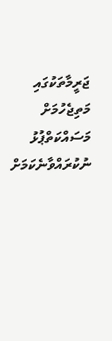ޖަރީމާތަކުގައި މަތިޖެހުމަށް މަސައްކަތްޕުޅު ނުކުރައްވާނެކަމަށް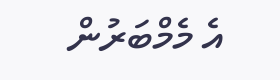އެ މެމްބަރުން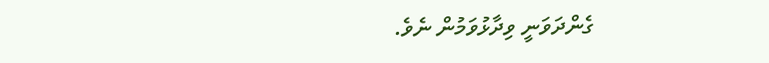ގެންދަވަނީ ވިދާޅުވަމުން ނެވެ.